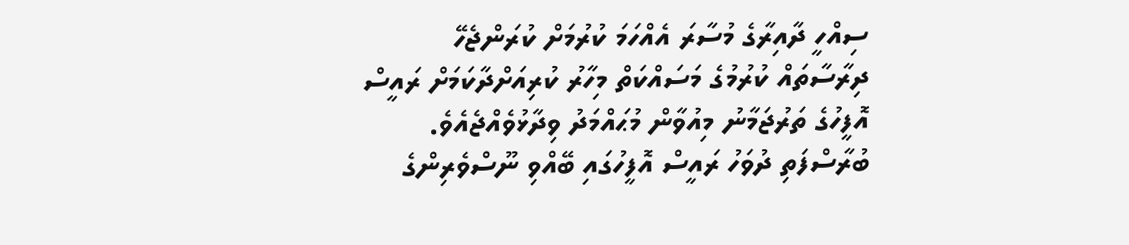ސިއްހީ ދާއިރާގެ މުސާރަ އެއްހަމަ ކުރުމަށް ކުރަންޖެހޭ ދިރާސާތައް ކުރުމުގެ މަސައްކަތް މިހާރު ކުރިއަށްދާކަމަށް ރައީސް އޮފީހުގެ ތަރުޖަމާނު މިއުވާން މުޙައްމަދު ވިދާޅުވެއްޖެއެވެ.
ބުރާސްފަތި ދުވަހު ރައީސް އޮފީހުގައި ބޭއްވި ނޫސްވެރިންގެ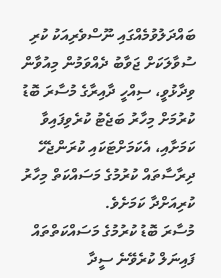ބައްދަލުވުމެއްގައި ނޫސްވެރިއަކު ކުރި ސުވާލަކަށް ޖަވާބު ދެއްވަމުން މިއުވާން ވިދާޅުވީ، ސިއްހީ ދާއިރާގެ މުސާރަ ބޮޑު ކުރުމަށް މިހާރު ބަޖެޓު ކުރެވިފައިވާ ކަމަށާއި، އެކަމަށްޓަކައި ކުރަންޖެހޭ ދިރާސާތައް ކުރުމުގެ މަސައްކަތް މިހާރު ކުރިއަށްދާ ކަމަށެވެ.
މުސާރަ ބޮޑު ކުރުމުގެ މަސައްކަތްތައް ފައިނަލް ކުރެވޭނެ ސީދާ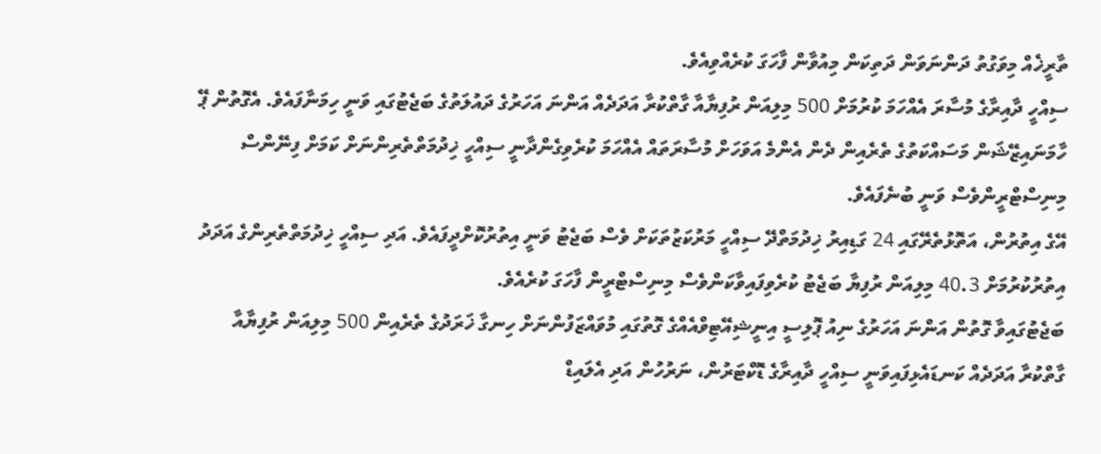ތާރީޚެއް މިވަގުތު ދަންނަވަން ދަތިކަން މިއުވާން ފާހަގަ ކުރެއްވިއެވެ.
ސިއްހީ ދާއިރާގެ މުސާރަ އެއްހަމަ ކުރުމަށް 500 މިލިއަން ރުފިޔާއާ ގާތްކުރާ އަދަދެއް އަންނަ އަހަރުގެ ދައުލަތުގެ ބަޖެޓުގައި ވަނީ ހިމަނާފައެވެ. އެގޮތުން ޕޭ ހާމަނައިޒޭޝަން މަސައްކަތުގެ ތެރެއިން ދެން އެންމެ އަވަހަށް މުސާރަތައް އެއްހަމަ ކުރެވިގެންދާނީ ސިއްހީ ޚިދުމަތްތެރިންނަށް ކަމަށް ފިނޭންސް މިނިސްޓްރީންވެސް ވަނީ ބުނެފައެވެ.
އޭގެ އިތުރުން، އަތޮޅުތެރޭގައި 24 ގަޑިއިރު ޚިދުމަތްދޭ ސިއްހީ މަރުކަޒުތަކަށް ވެސް ބަޖެޓު ވަނީ އިތުރުކޮށްދީފައެވެ. އަދި ސިއްހީ ޚިދުމަތްތެރިންގެ އަދަދު އިތުރުކުރުމަށް 40.3 މިލިއަން ރުފިޔާ ބަޖެޓު ކުރެވިފައިވާކަންވެސް މިނިސްޓްރީން ފާހަގަ ކުރެއެވެ.
ބަޖެޓުގައިވާ ގޮތުން އަންނަ އަހަރުގެ ނިއު ޕޮލިސީ އިނީޝިއޭޓިވްއެއްގެ ގޮތުގައި މުވައްޒަފުންނަށް ހިނގާ ޚަރަދުގެ ތެރެއިން 500 މިލިއަން ރުފިޔާއާ ގާތްކުރާ އަދަދެއް ކަނޑައެޅިފައިވަނީ ސިއްހީ ދާއިރާގެ ޑޮކްޓަރުން، ނަރުހުން އަދި އެލައިޑް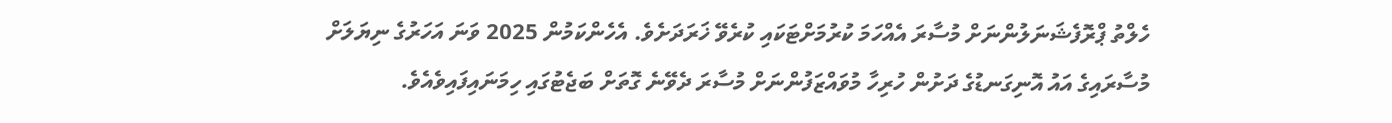ހެލްތު ޕްރޮފެޝަނަލުންނަށް މުސާރަ އެއްހަމަ ކުރުމަށްޓަކައި ކުރެވޭ ޚަރަދަށެވެ. އެހެންކަމުން 2025 ވަނަ އަހަރުގެ ނިޔަލަށް މުސާރައިގެ އައު އޮނިގަނޑުގެ ދަށުން ހުރިހާ މުވައްޒަފުންނަށް މުސާރަ ދެވޭނެ ގޮތަށް ބަޖެޓުގައި ހިމަނައިފައިވެއެވެ.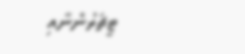ޓީޗަރުންނާއި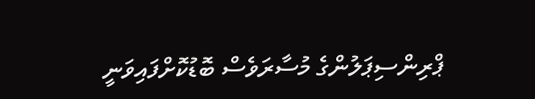ޕްރިންސިޕަލުންގެ މުސާރަވެސް ބޮޑުކޮށްފައިވަނީ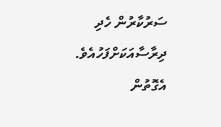ސަރުކާރުން ހެދި ދިރާސާއަކަށްފަހުއެވެ. އެގޮތުން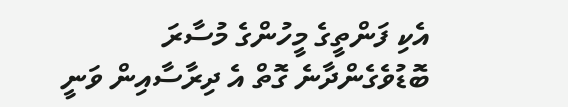އެކި ފަންތީގެ މީހުންގެ މުސާރަ ބޮޑުވެގެންދާނެ ގޮތް އެ ދިރާސާއިން ވަނީ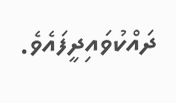ދައްކުވައިދީފައެވެ.